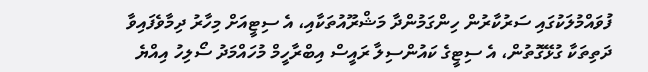ފުވައްމުލަކުގައި ސަރުކާރުން ހިންގަމުންދާ މަޝްރޫއުތަކާއި، އެ ސިޓީއަށް މިހާރު ދިމާވެފައިވާ ދަތިތަކާ ގުޅޭގޮތުން، އެ ސިޓީގެ ކައުންސިލާ ރައީސް އިބްރާހީމް މުހައްމަދު ސޯލިހު އިއްޔެ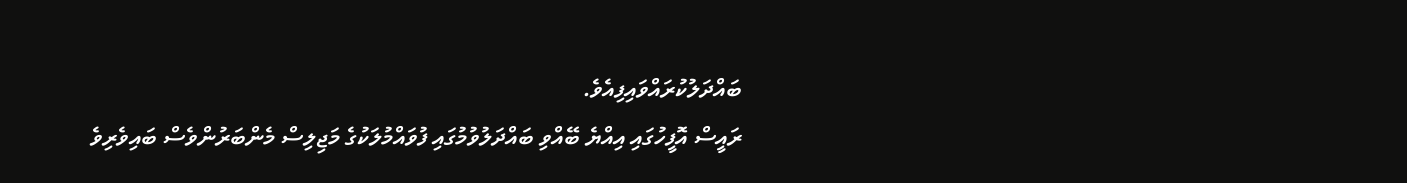ބައްދަލުކުރައްވައިފިއެވެ.
ރައީސް އޮފީހުގައި އިއްޔެ ބޭއްވި ބައްދަލުވުމުގައި ފުވައްމުލަކުގެ މަޖިލިސް މެންބަރުންވެސް ބައިވެރިވެ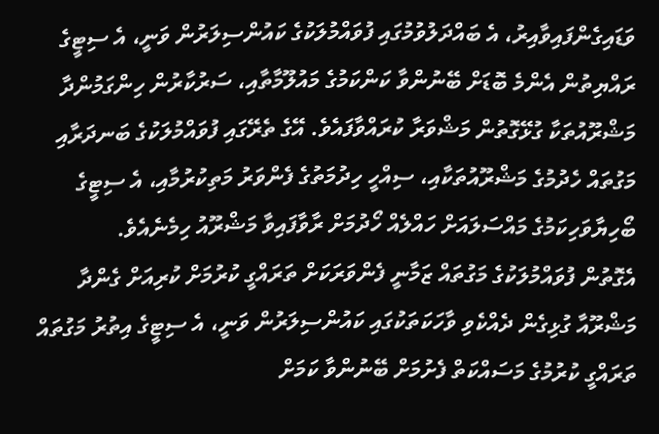ވަޑައިގެންފައިވާއިރު، އެ ބައްދަލުވުމުގައި ފުވައްމުލަކުގެ ކައުންސިލަރުން ވަނީ، އެ ސިޓީގެ ރައްޔިތުން އެންމެ ބޮޑަށް ބޭނުންވާ ކަންކަމުގެ މައުލޫމާތާއި، ސަރުކާރުން ހިންގަމުންދާ މަޝްރޫއުތަކާ ގުޅޭގޮތުން މަޝްވަރާ ކުރައްވާފައެވެ. އޭގެ ތެރޭގައި ފުވައްމުލަކުގެ ބަނދަރާއި މަގުތައް ހެދުމުގެ މަޝްރޫއުތަކާއި، ސިއްހީ ހިދުމަތުގެ ފެންވަރު މަތިކުރުމާއި، އެ ސިޓީގެ ބޯހިޔާވަހިކަމުގެ މައްސަލައަށް ހައްލެއް ހޯދުމަށް ރާވާފައިވާ މަޝްރޫއު ހިމެނެއެވެ.
އެގޮތުން ފުވައްމުލަކުގެ މަގުތައް ޒަމާނީ ފެންވަރަކަށް ތަރައްގީ ކުރުމަށް ކުރިއަށް ގެންދާ މަޝްރޫއާ ގުޅިގެން ދެއްކެވި ވާހަކަތަކުގައި ކައުންސިލަރުން ވަނީ، އެ ސިޓީގެ އިތުރު މަގުތައް ތަރައްގީ ކުރުމުގެ މަސައްކަތް ފެށުމަށް ބޭނުންވާ ކަމަށް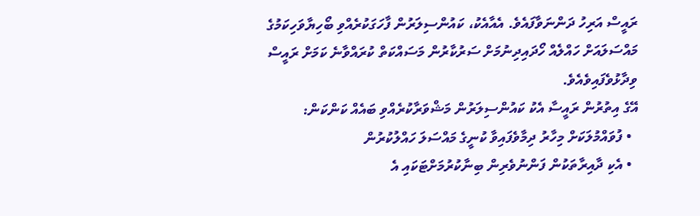ރައީސް އަރިހު ދަންނަވާފައެވެ. އެއާއެކު، ކައުންސިލަރުން ފާހަގަކުރެއްވި ބޯހިޔާވަހިކަމުގެ މައްސަލައަށް ހައްލެއް ހޯދައިދިނުމަށް ސަރުކާރުން މަސައްކަތް ކުރައްވާނެ ކަމަށް ރައީސް ވިދާޅުވެފައިވެއެވެ.
އޭގެ އިތުރުން ރައީސާ އެކު ކައުންސިލަރުން މަޝްވަރާކުރެއްވި ބައެއް ކަންކަން:
  • ފުވައްމުލަކަށް މިހާރު ދިމާވެފައިވާ ކުނީގެ މައްސަލަ ހައްލުކުރުން
  • އެކި ދާއިރާތަކުން ފަންނުވެރިން ބިނާކުރުމަށްޓަކައި އެ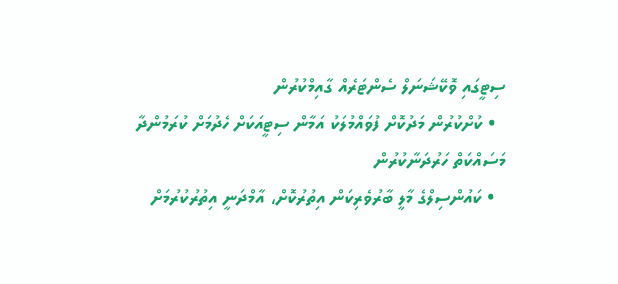ސިޓީގައި ވޮކޭޝަނަލް ސެންޓަރެއް ގާއިމްކުރުން
  • ކުށްކުރުން މަދުކޮށް ފުވައްމުލަކު އަމާން ސިޓީއަކަށް ހެދުމަށް ކުރަމުންދާ މަސައްކަތް ހަރުދަނާކުރުން
  • ކައުންސިލްގެ މާލީ ބާރުވެރިކަން އިތުރުކޮށް، އާމްދަނީ އިތުރުކުރުމަށް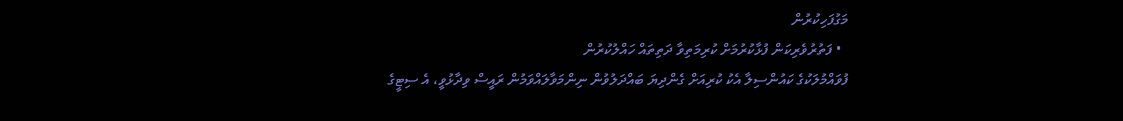މަގުފަހިކުރުން
  • ފަތުރުވެރިކަން ފުޅާކުރުމަށް ކުރިމަތިވާ ދަތިތައް ހައްލުކުރުން
ފުވައްމުލަކުގެ ކައުންސިލާ އެކު ކުރިއަށް ގެންދިޔަ ބައްދަލުވުން ނިންމަވާލައްވަމުން ރައީސް ވިދާޅުވީ، އެ ސިޓީގެ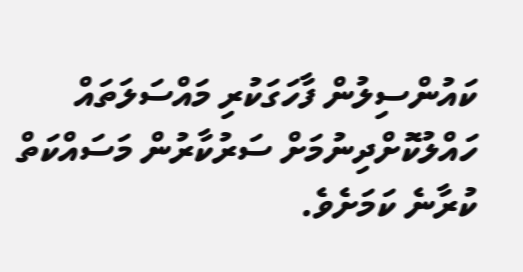ކައުންސިލުން ފާހަގަކުރި މައްސަލަތައް ހައްލުކޮށްދިނުމަށް ސަރުކާރުން މަސައްކަތް ކުރާނެ ކަމަށެވެ.